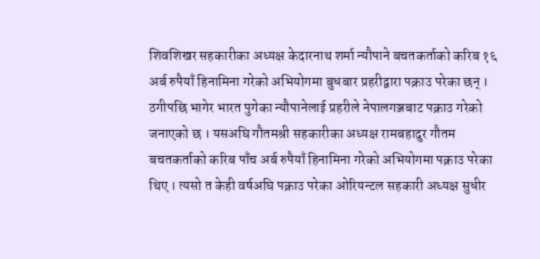शिवशिखर सहकारीका अध्यक्ष केदारनाथ शर्मा न्यौपाने बचतकर्ताको करिब १६ अर्ब रुपैयाँ हिनामिना गरेको अभियोगमा बुधबार प्रहरीद्वारा पक्राउ परेका छन् । ठगीपछि भागेर भारत पुगेका न्यौपानेलाई प्रहरीले नेपालगञ्जबाट पक्राउ गरेको जनाएको छ । यसअघि गौतमश्री सहकारीका अध्यक्ष रामबहादुर गौतम बचतकर्ताको करिब पाँच अर्ब रुपैयाँ हिनामिना गरेको अभियोगमा पक्राउ परेका थिए । त्यसो त केही वर्षअघि पक्राउ परेका ओरियन्टल सहकारी अध्यक्ष सुधीर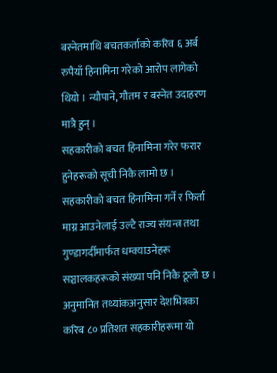बस्नेतमाथि बचतकर्ताको करिव ६ अर्ब रुपैयाँ हिनामिना गरेको आरोप लागेको थियो । न्यौपाने, गौतम र बस्नेत उदाहरण मात्रै हुन् ।
सहकारीको बचत हिनामिना गरेर फरार हुनेहरूको सूची निकै लामो छ । सहकारीको बचत हिनामिना गर्ने र फिर्ता माग्न आउनेलाई उल्टै राज्य संयन्त्र तथा गुण्डागर्दीमार्फत धम्क्याउनेहरू सञ्चालकहरूको संख्या पनि निकै ठूलो छ । अनुमानित तथ्यांकअनुसार देशभित्रका करिब ८० प्रतिशत सहकारीहरूमा यो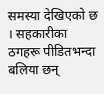समस्या देखिएको छ । सहकारीका ठगहरू पीडितभन्दा बलिया छन्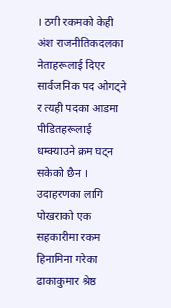। ठगी रकमको केही अंश राजनीतिकदलका नेताहरूलाई दिएर सार्वजनिक पद ओगट्ने र त्यही पदका आडमा पीडितहरूलाई धम्क्याउने क्रम घट्न सकेको छैन ।
उदाहरणका लागि पोखराको एक सहकारीमा रकम हिनामिना गरेका ढाकाकुमार श्रेष्ठ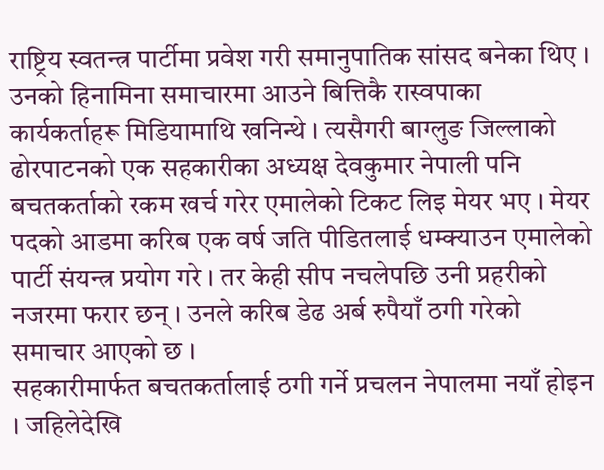राष्ट्रिय स्वतन्त्र पार्टीमा प्रवेश गरी समानुपातिक सांसद बनेका थिए । उनको हिनामिना समाचारमा आउने बित्तिकै रास्वपाका कार्यकर्ताहरू मिडियामाथि खनिन्थे । त्यसैगरी बाग्लुङ जिल्लाको ढोरपाटनको एक सहकारीका अध्यक्ष देवकुमार नेपाली पनि बचतकर्ताको रकम खर्च गरेर एमालेको टिकट लिइ मेयर भए । मेयर पदको आडमा करिब एक वर्ष जति पीडितलाई धम्क्याउन एमालेको पार्टी संयन्त्र प्रयोग गरे । तर केही सीप नचलेपछि उनी प्रहरीको नजरमा फरार छन् । उनले करिब डेढ अर्ब रुपैयाँ ठगी गरेको समाचार आएको छ ।
सहकारीमार्फत बचतकर्तालाई ठगी गर्ने प्रचलन नेपालमा नयाँ होइन । जहिलेदेखि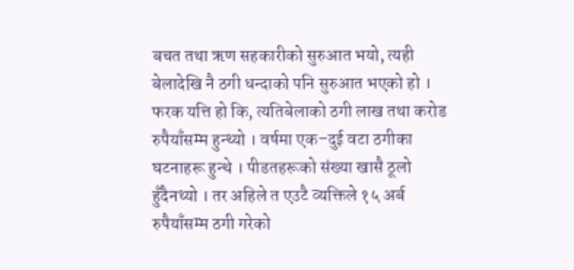बचत तथा ऋण सहकारीको सुरुआत भयो, त्यही बेलादेखि नै ठगी धन्दाको पनि सुरुआत भएको हो । फरक यत्ति हो कि, त्यतिबेलाको ठगी लाख तथा करोड रुपैयाँसम्म हुन्थ्यो । वर्षमा एक–दुई वटा ठगीका घटनाहरू हुन्थे । पीडतहरूको संख्या खासै ठूलो हुँदैनथ्यो । तर अहिले त एउटै व्यक्तिले १५ अर्ब रुपैयाँसम्म ठगी गरेको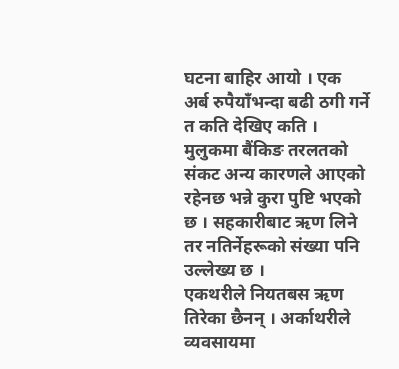घटना बाहिर आयो । एक अर्ब रुपैयाँभन्दा बढी ठगी गर्ने त कति देखिए कति । मुलुकमा बैंकिङ तरलतको संकट अन्य कारणले आएको रहेनछ भन्ने कुरा पुष्टि भएको छ । सहकारीबाट ऋण लिने तर नतिर्नेहरूको संख्या पनि उल्लेख्य छ ।
एकथरीले नियतबस ऋण तिरेका छैनन् । अर्काथरीले व्यवसायमा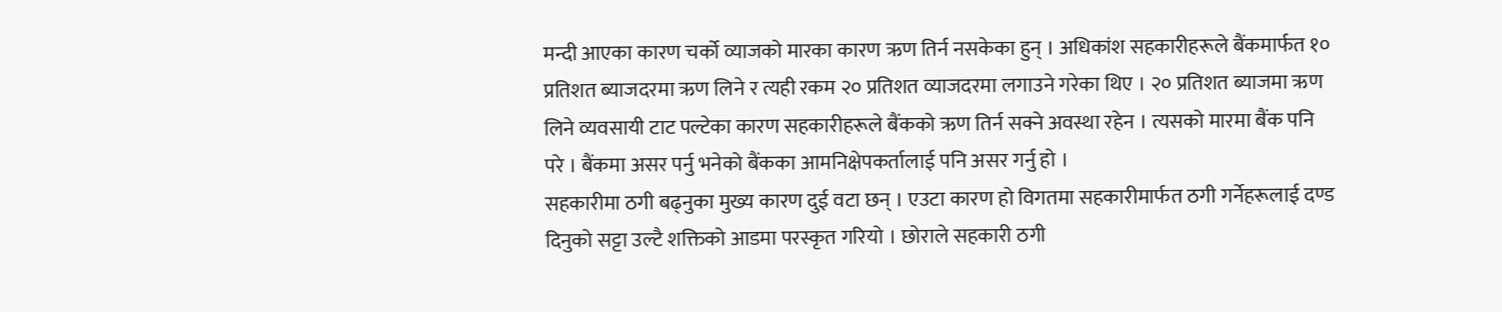मन्दी आएका कारण चर्को व्याजको मारका कारण ऋण तिर्न नसकेका हुन् । अधिकांश सहकारीहरूले बैंकमार्फत १० प्रतिशत ब्याजदरमा ऋण लिने र त्यही रकम २० प्रतिशत व्याजदरमा लगाउने गरेका थिए । २० प्रतिशत ब्याजमा ऋण लिने व्यवसायी टाट पल्टेका कारण सहकारीहरूले बैंकको ऋण तिर्न सक्ने अवस्था रहेन । त्यसको मारमा बैंक पनि परे । बैंकमा असर पर्नु भनेको बैंकका आमनिक्षेपकर्तालाई पनि असर गर्नु हो ।
सहकारीमा ठगी बढ्नुका मुख्य कारण दुई वटा छन् । एउटा कारण हो विगतमा सहकारीमार्फत ठगी गर्नेहरूलाई दण्ड दिनुको सट्टा उल्टै शक्तिको आडमा परस्कृत गरियो । छोराले सहकारी ठगी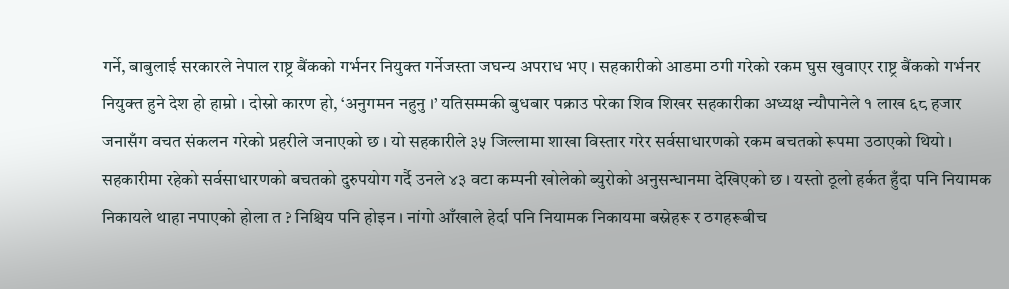गर्ने, बाबुलाई सरकारले नेपाल राष्ट्र बैंकको गर्भनर नियुक्त गर्नेजस्ता जघन्य अपराध भए । सहकारीको आडमा ठगी गरेको रकम घुस खुवाएर राष्ट्र बैंकको गर्भनर नियुक्त हुने देश हो हाम्रो । दोस्रो कारण हो, ‘अनुगमन नहुनु ।’ यतिसम्मकी बुधबार पक्राउ परेका शिव शिखर सहकारीका अध्यक्ष न्यौपानेले १ लाख ६८ हजार जनासँग वचत संकलन गरेको प्रहरीले जनाएको छ । यो सहकारीले ३५ जिल्लामा शाखा विस्तार गरेर सर्वसाधारणको रकम बचतको रूपमा उठाएको थियो । सहकारीमा रहेको सर्वसाधारणको बचतको दुरुपयोग गर्दै उनले ४३ वटा कम्पनी खोलेको ब्युरोको अनुसन्धानमा देखिएको छ । यस्तो ठूलो हर्कत हुँदा पनि नियामक निकायले थाहा नपाएको होला त ? निश्चिय पनि होइन । नांगो आँखाले हेर्दा पनि नियामक निकायमा बस्नेहरू र ठगहरूबीच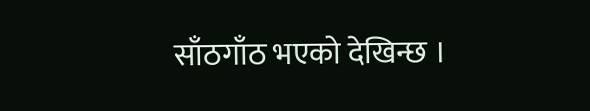साँठगाँठ भएको देखिन्छ ।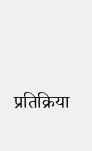प्रतिक्रिया